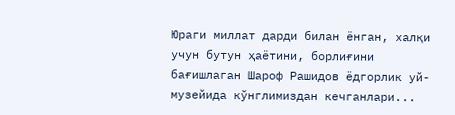Юраги миллат дарди билан ёнган, халқи учун бутун ҳаётини, борлиғини бағишлаган Шароф Рашидов ёдгорлик уй-музейида кўнглимиздан кечганлари...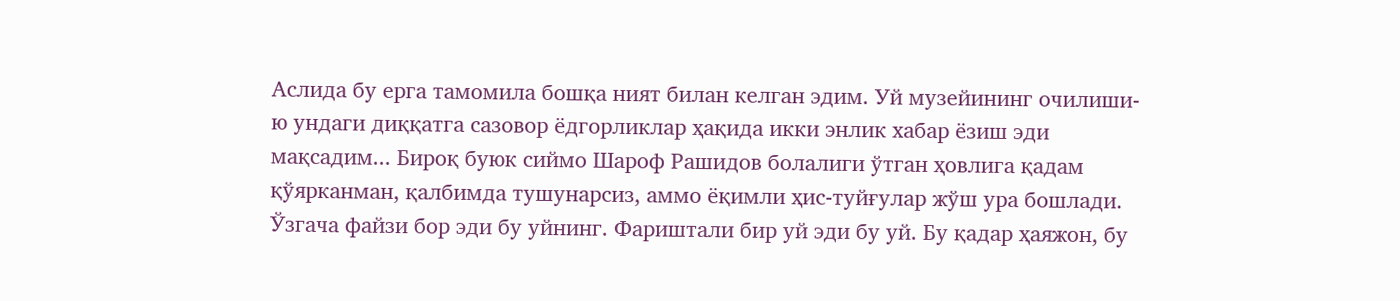Аслида бу ерга тамомила бошқа ният билан келган эдим. Уй музейининг очилиши-ю ундаги диққатга сазовор ёдгорликлар ҳақида икки энлик хабар ёзиш эди мақсадим... Бироқ буюк сиймо Шароф Рашидов болалиги ўтган ҳовлига қадам қўярканман, қалбимда тушунарсиз, аммо ёқимли ҳис-туйғулар жўш ура бошлади. Ўзгача файзи бор эди бу уйнинг. Фариштали бир уй эди бу уй. Бу қадар ҳаяжон, бу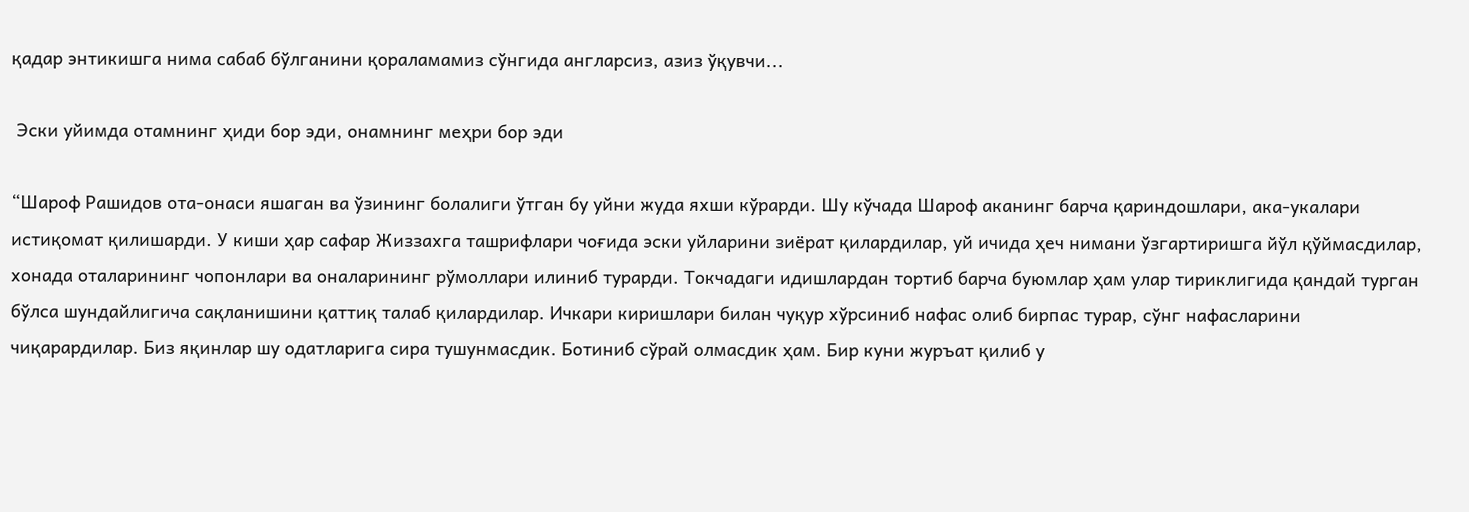қадар энтикишга нима сабаб бўлганини қораламамиз сўнгида англарсиз, азиз ўқувчи...

 Эски уйимда отамнинг ҳиди бор эди, онамнинг меҳри бор эди

“Шароф Рашидов ота-онаси яшаган ва ўзининг болалиги ўтган бу уйни жуда яхши кўрарди. Шу кўчада Шароф аканинг барча қариндошлари, ака-укалари истиқомат қилишарди. У киши ҳар сафар Жиззахга ташрифлари чоғида эски уйларини зиёрат қилардилар, уй ичида ҳеч нимани ўзгартиришга йўл қўймасдилар, хонада оталарининг чопонлари ва оналарининг рўмоллари илиниб турарди. Токчадаги идишлардан тортиб барча буюмлар ҳам улар тириклигида қандай турган бўлса шундайлигича сақланишини қаттиқ талаб қилардилар. Ичкари киришлари билан чуқур хўрсиниб нафас олиб бирпас турар, сўнг нафасларини чиқарардилар. Биз яқинлар шу одатларига сира тушунмасдик. Ботиниб сўрай олмасдик ҳам. Бир куни журъат қилиб у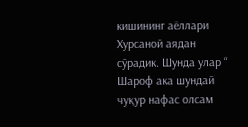кишининг аёллари Хурсаной аядан сўрадик. Шунда улар “ Шароф ака шундай чуқур нафас олсам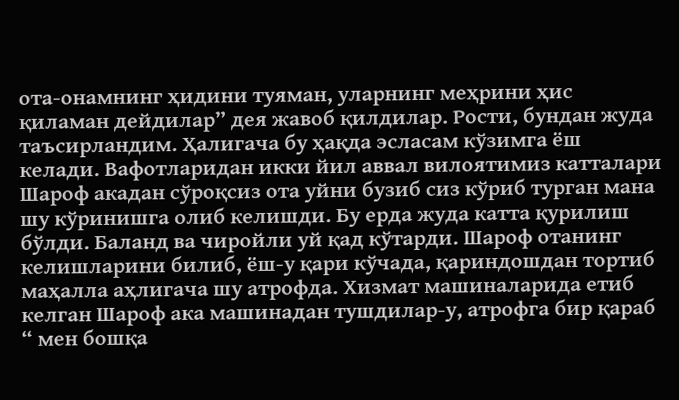ота-онамнинг ҳидини туяман, уларнинг меҳрини ҳис қиламан дейдилар” дея жавоб қилдилар. Рости, бундан жуда таъсирландим. Ҳалигача бу ҳақда эсласам кўзимга ёш келади. Вафотларидан икки йил аввал вилоятимиз катталари Шароф акадан сўроқсиз ота уйни бузиб сиз кўриб турган мана шу кўринишга олиб келишди. Бу ерда жуда катта қурилиш бўлди. Баланд ва чиройли уй қад кўтарди. Шароф отанинг келишларини билиб, ёш-у қари кўчада, қариндошдан тортиб маҳалла аҳлигача шу атрофда. Хизмат машиналарида етиб келган Шароф ака машинадан тушдилар-у, атрофга бир қараб “ мен бошқа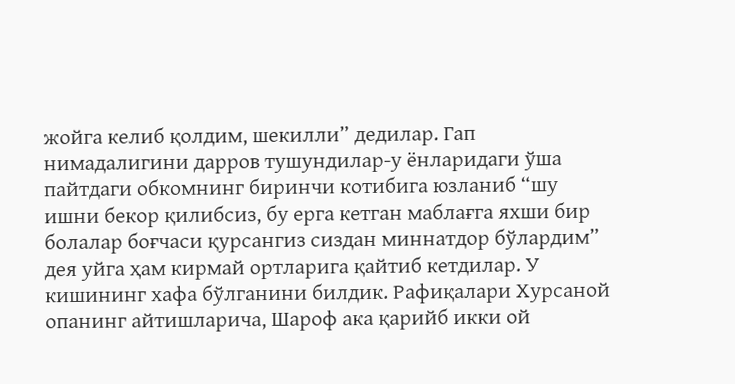жойга келиб қолдим, шекилли” дедилар. Гап нимадалигини дарров тушундилар-у ёнларидаги ўша пайтдаги обкомнинг биринчи котибига юзланиб “шу ишни бекор қилибсиз, бу ерга кетган маблағга яхши бир болалар боғчаси қурсангиз сиздан миннатдор бўлардим” дея уйга ҳам кирмай ортларига қайтиб кетдилар. У кишининг хафа бўлганини билдик. Рафиқалари Хурсаной опанинг айтишларича, Шароф ака қарийб икки ой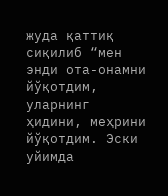жуда қаттиқ сиқилиб “мен энди ота-онамни йўқотдим, уларнинг ҳидини, меҳрини йўқотдим. Эски уйимда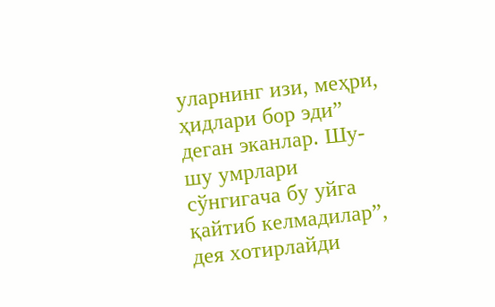уларнинг изи, меҳри, ҳидлари бор эди” деган эканлар. Шу-шу умрлари сўнгигача бу уйга қайтиб келмадилар”, дея хотирлайди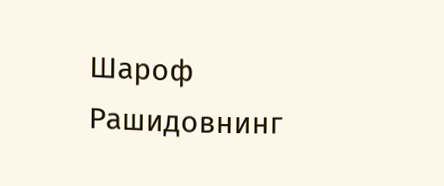Шароф Рашидовнинг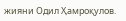жияни Одил Ҳамроқулов.